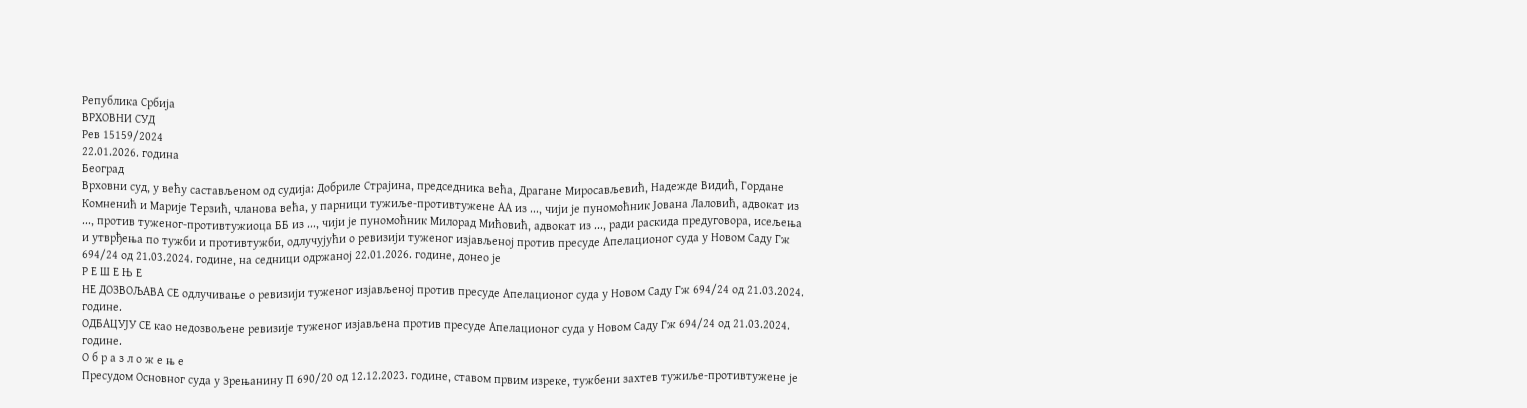Република Србија
ВРХОВНИ СУД
Рев 15159/2024
22.01.2026. година
Београд
Врховни суд, у већу састављеном од судија: Добриле Страјина, председника већа, Драгане Миросављевић, Надежде Видић, Гордане Комненић и Марије Терзић, чланова већа, у парници тужиље-противтужене АА из ..., чији је пуномоћник Јована Лаловић, адвокат из ..., против туженог-противтужиоца ББ из ..., чији је пуномоћник Милорад Мићовић, адвокат из ..., ради раскида предуговора, исељења и утврђења по тужби и противтужби, одлучујући о ревизији туженог изјављеној против пресуде Апелационог суда у Новом Саду Гж 694/24 од 21.03.2024. године, на седници одржаној 22.01.2026. године, донео је
Р Е Ш Е Њ Е
НЕ ДОЗВОЉАВА СЕ одлучивање о ревизији туженог изјављеној против пресуде Апелационог суда у Новом Саду Гж 694/24 од 21.03.2024. године.
ОДБАЦУЈУ СЕ као недозвољене ревизије туженог изјављена против пресуде Апелационог суда у Новом Саду Гж 694/24 од 21.03.2024. године.
О б р а з л о ж е њ е
Пресудом Основног суда у Зрењанину П 690/20 од 12.12.2023. године, ставом првим изреке, тужбени захтев тужиље-противтужене је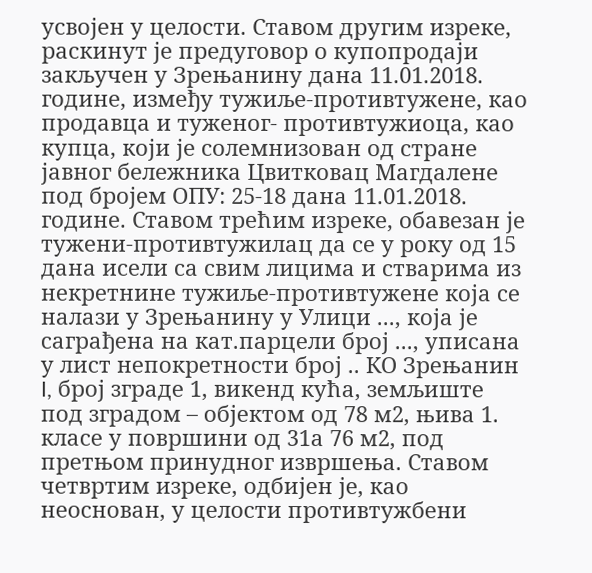усвојен у целости. Ставом другим изреке, раскинут је предуговор о купопродаји закључен у Зрењанину дана 11.01.2018. године, између тужиље-противтужене, као продавца и туженог- противтужиоца, као купца, који је солемнизован од стране јавног бележника Цвитковац Магдалене под бројем ОПУ: 25-18 дана 11.01.2018. године. Ставом трећим изреке, обавезан је тужени-противтужилац да се у року од 15 дана исели са свим лицима и стварима из некретнине тужиље-противтужене која се налази у Зрењанину у Улици ..., која је саграђена на кат.парцели број ..., уписана у лист непокретности број .. КО Зрењанин I, број зграде 1, викенд кућа, земљиште под зградом – објектом од 78 м2, њива 1. класе у површини од 31а 76 м2, под претњом принудног извршења. Ставом четвртим изреке, одбијен је, као неоснован, у целости противтужбени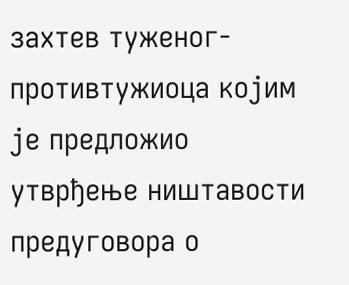захтев туженог- противтужиоца којим је предложио утврђење ништавости предуговора о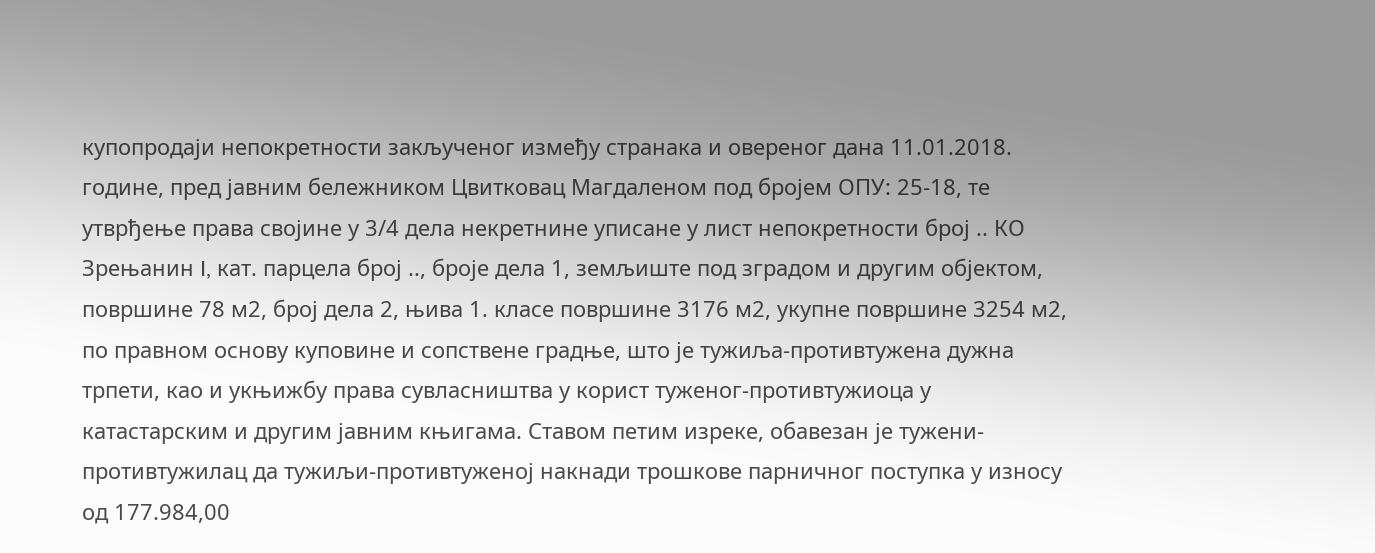купопродаји непокретности закљученог између странака и овереног дана 11.01.2018. године, пред јавним бележником Цвитковац Магдаленом под бројем ОПУ: 25-18, те утврђење права својине у 3/4 дела некретнине уписане у лист непокретности број .. КО Зрењанин I, кат. парцела број .., броје дела 1, земљиште под зградом и другим објектом, површине 78 м2, број дела 2, њива 1. класе површине 3176 м2, укупне површине 3254 м2, по правном основу куповине и сопствене градње, што је тужиља-противтужена дужна трпети, као и укњижбу права сувласништва у корист туженог-противтужиоца у катастарским и другим јавним књигама. Ставом петим изреке, обавезан је тужени- противтужилац да тужиљи-противтуженој накнади трошкове парничног поступка у износу од 177.984,00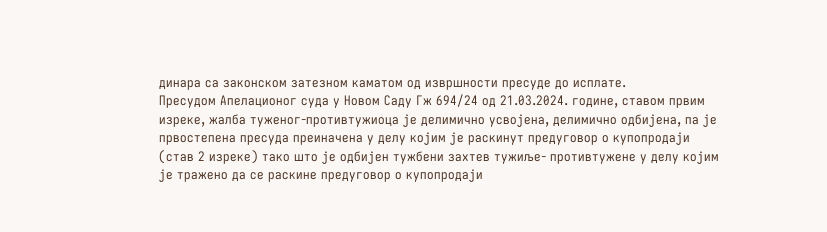динара са законском затезном каматом од извршности пресуде до исплате.
Пресудом Апелационог суда у Новом Саду Гж 694/24 од 21.03.2024. године, ставом првим изреке, жалба туженог-противтужиоца jе делимично усвојенa, делимично одбијена, па је првостепена пресуда преиначена у делу којим је раскинут предуговор о купопродаји (став 2 изреке) тако што је одбијен тужбени захтев тужиље- противтужене у делу којим је тражено да се раскине предуговор о купопродаји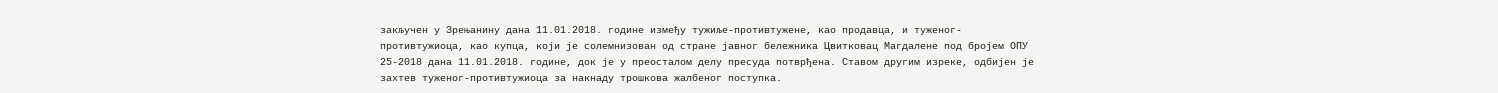закључен у Зрењанину дана 11.01.2018. године између тужиље-противтужене, као продавца, и туженог-противтужиоца, као купца, који је солемнизован од стране јавног бележника Цвитковац Магдалене под бројем ОПУ 25-2018 дана 11.01.2018. године, док је у преосталом делу пресуда потврђена. Ставом другим изреке, одбијен је захтев туженог-противтужиоца за накнаду трошкова жалбеног поступка.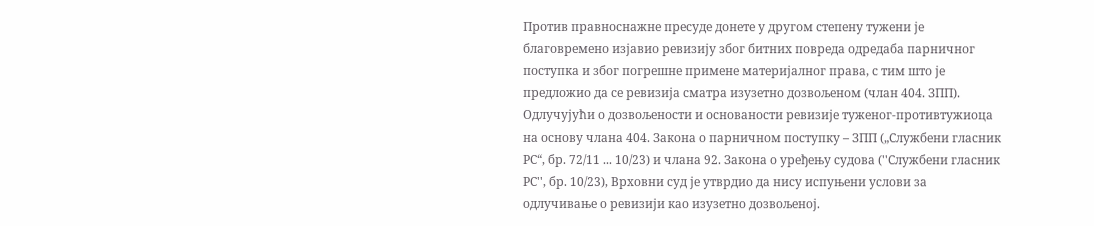Против правноснажне пресуде донете у другом степену тужени је благовремено изјавио ревизију због битних повреда одредаба парничног поступка и због погрешне примене материјалног права, с тим што је предложио да се ревизија сматра изузетно дозвољеном (члан 404. ЗПП).
Одлучујући о дозвољености и основаности ревизије туженог-противтужиоца на основу члана 404. Закона о парничном поступку – ЗПП („Службени гласник РС“, бр. 72/11 ... 10/23) и члана 92. Закона о уређењу судова (''Службени гласник РС'', бр. 10/23), Врховни суд је утврдио да нису испуњени услови за одлучивање о ревизији као изузетно дозвољеној.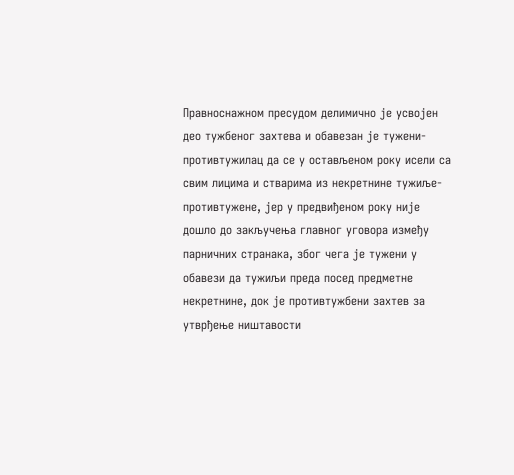Правноснажном пресудом делимично је усвојен део тужбеног захтева и обавезан је тужени-противтужилац да се у остављеном року исели са свим лицима и стварима из некретнине тужиље-противтужене, јер у предвиђеном року није дошло до закључења главног уговора између парничних странака, због чега је тужени у обавези да тужиљи преда посед предметне некретнине, док је противтужбени захтев за утврђење ништавости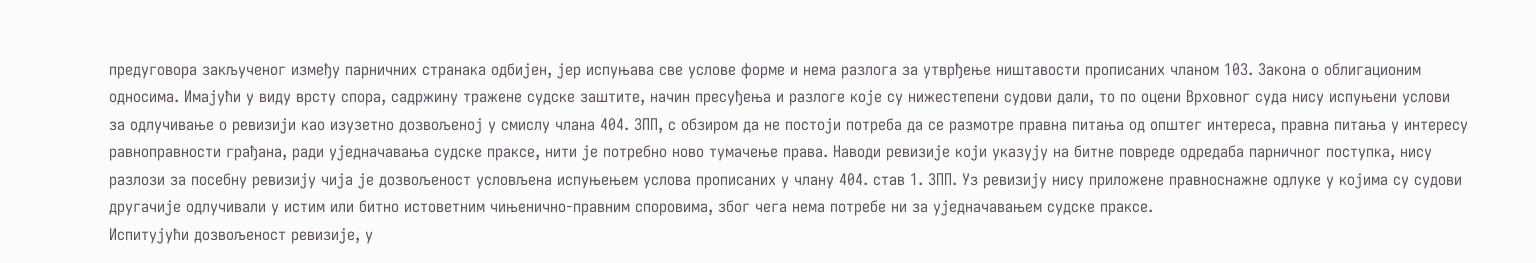предуговора закљученог између парничних странака одбијен, јер испуњава све услове форме и нема разлога за утврђење ништавости прописаних чланом 103. Закона о облигационим односима. Имајући у виду врсту спора, садржину тражене судске заштите, начин пресуђења и разлоге које су нижестепени судови дали, то по оцени Врховног суда нису испуњени услови за одлучивање о ревизији као изузетно дозвољеној у смислу члана 404. ЗПП, с обзиром да не постоји потреба да се размотре правна питања од општег интереса, правна питања у интересу равноправности грађана, ради уједначавања судске праксе, нити је потребно ново тумачење права. Наводи ревизије који указују на битне повреде одредаба парничног поступка, нису разлози за посебну ревизију чија је дозвољеност условљена испуњењем услова прописаних у члану 404. став 1. ЗПП. Уз ревизију нису приложене правноснажне одлуке у којима су судови другачије одлучивали у истим или битно истоветним чињенично-правним споровима, због чега нема потребе ни за уједначавањем судске праксе.
Испитујући дозвољеност ревизије, у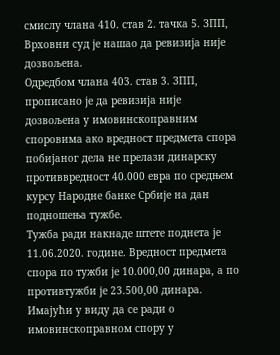смислу члана 410. став 2. тачка 5. ЗПП, Врховни суд је нашао да ревизија није дозвољена.
Одредбом члана 403. став 3. ЗПП, прописано је да ревизија није дозвољена у имовинскоправним споровима ако вредност предмета спора побијаног дела не прелази динарску противвредност 40.000 евра по средњем курсу Народне банке Србије на дан подношења тужбе.
Тужба ради накнаде штете поднета је 11.06.2020. године. Вредност предмета спора по тужби је 10.000,00 динара, а по противтужби је 23.500,00 динара.
Имајући у виду да се ради о имовинскоправном спору у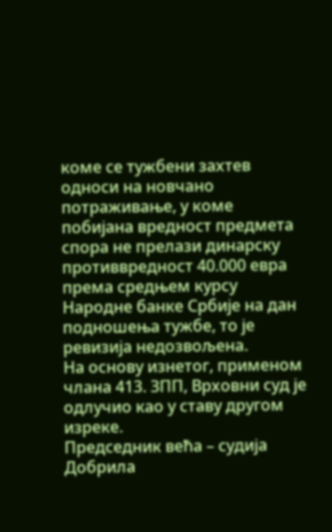коме се тужбени захтев односи на новчано потраживање, у коме побијана вредност предмета спора не прелази динарску противвредност 40.000 евра према средњем курсу Народне банке Србије на дан подношења тужбе, то је ревизија недозвољена.
На основу изнетог, применом члана 413. ЗПП, Врховни суд је одлучио као у ставу другом изреке.
Председник већа – судија
Добрила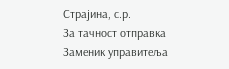Страјина, с.р.
За тачност отправка
Заменик управитеља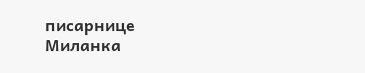писарнице
Миланка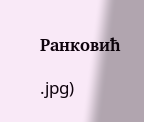Ранковић

.jpg)